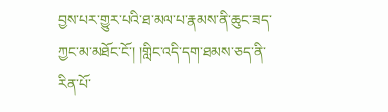བྱས་པར་གྱུར་པའི་ཐ་མལ་པ་རྣམས་ནི་ཆུང་ཟད་ཀྱང་མ་མཐོང་ངོ་། །གླིང་འདི་དག་ཐམས་ཅད་ནི་རིན་པོ་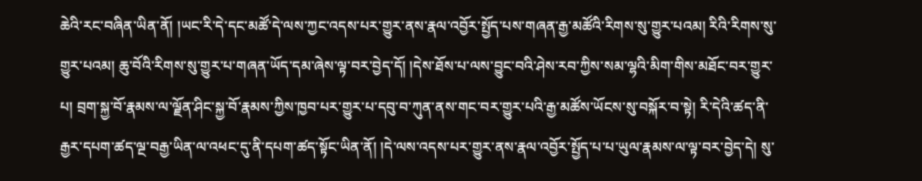ཆེའི་རང་བཞིན་ཡིན་ནོ། །ཡང་རི་དེ་དང་མཚོ་དེ་ལས་ཀྱང་འདས་པར་གྱུར་ནས་རྣལ་འབྱོར་སྤྱོད་པས་གཞན་རྒྱ་མཚོའི་རིགས་སུ་གྱུར་པའམ། རིའི་རིགས་སུ་གྱུར་པའམ། ཆུ་བོའི་རིགས་སུ་གྱུར་པ་གཞན་ཡོད་དམ་ཞེས་ལྟ་བར་བྱེད་དོ། །དེས་ཐོས་པ་ལས་བྱུང་བའི་ཤེས་རབ་ཀྱིས་སམ་ལྷའི་མིག་གིས་མཐོང་བར་གྱུར་པ། བྲག་སྐྱ་བོ་རྣམས་ལ་ལྗོན་ཤིང་སྐྱ་བོ་རྣམས་ཀྱིས་ཁྱབ་པར་གྱུར་པ་དབུ་བ་ཀུན་ནས་གང་བར་གྱུར་པའི་རྒྱ་མཚོས་ཡོངས་སུ་བསྐོར་བ་སྟེ། རི་དེའི་ཚད་ནི་རྒྱར་དཔག་ཚད་ལྔ་བརྒྱ་ཡིན་ལ་འཕང་དུ་ནི་དཔག་ཚད་སྟོང་ཡིན་ནོ། །དེ་ལས་འདས་པར་གྱུར་ནས་རྣལ་འབྱོར་སྤྱོད་པ་པ་ཡུལ་རྣམས་ལ་ལྟ་བར་བྱེད་དེ། སུ་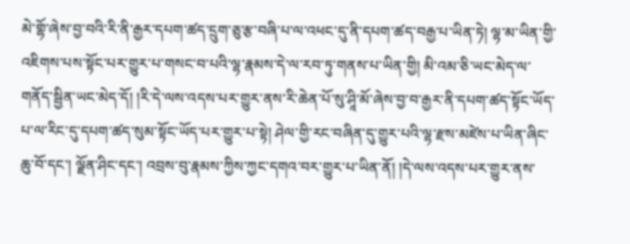མེ་གྷོ་ཞེས་བྱ་བའི་རི་ནི་རྒྱར་དཔག་ཚད་དྲུག་ཅུ་རྩ་བཞི་པ་ལ་འཕང་དུ་ནི་དཔག་ཚད་བརྒྱ་པ་ཡིན་ཏེ། ལྷ་མ་ཡིན་གྱི་འཇིགས་པས་སྟོང་པར་གྱུར་པ་གསང་བ་པའི་ལྷ་རྣམས་དེ་ལ་རབ་ཏུ་གནས་པ་ཡིན་གྱི། མི་འམ་ཅི་ཡང་མེད་ལ་གནོད་སྦྱིན་ཡང་མེད་དོ། །རི་དེ་ལས་འདས་པར་གྱུར་ནས་རི་ཆེན་པོ་སུ་ཤཱི་མོ་ཞེས་བྱ་བ་རྒྱར་ནི་དཔག་ཚད་སྟོང་ཡོད་པ་ལ་རིང་དུ་དཔག་ཚད་སུམ་སྟོང་ཡོད་པར་གྱུར་པ་སྟེ། ཤེལ་གྱི་རང་བཞིན་དུ་གྱུར་པའི་ལྷ་རྫས་མཛེས་པ་ཡིན་ཞིང་ཆུ་བོ་དང་། ལྗོན་ཤིང་དང་། འབྲས་བུ་རྣམས་ཀྱིས་ཀྱང་དགའ་བར་གྱུར་པ་ཡིན་ནོ། །དེ་ལས་འདས་པར་གྱུར་ནས་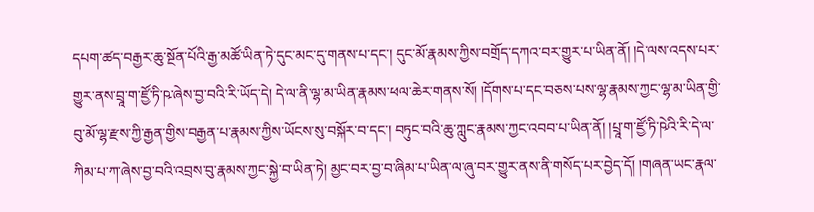དཔག་ཚད་བརྒྱར་ཆུ་སྔོན་པོའི་རྒྱ་མཚོ་ཡིན་ཏེ་དུང་མང་དུ་གནས་པ་དང་། དུང་མོ་རྣམས་ཀྱིས་བགྲོད་དཀའ་བར་གྱུར་པ་ཡིན་ནོ། །དེ་ལས་འདས་པར་གྱུར་ནས་བྲཱ་ག་ཛྱོ་ཏི་ཥ་ཞེས་བྱ་བའི་རི་ཡོད་དེ། དེ་ལ་ནི་ལྷ་མ་ཡིན་རྣམས་ཕལ་ཆེར་གནས་སོ། །དོགས་པ་དང་བཅས་པས་ལྷ་རྣམས་ཀྱང་ལྷ་མ་ཡིན་གྱི་བུ་མོ་ལྷ་རྫས་ཀྱི་རྒྱན་གྱིས་བརྒྱན་པ་རྣམས་ཀྱིས་ཡོངས་སུ་བསྐོར་བ་དང་། བཏུང་བའི་ཆུ་ཀླུང་རྣམས་ཀྱང་འབབ་པ་ཡིན་ནོ། །པྲཱ་ག་ཛྱོ་ཏི་ཥེའི་རི་དེ་ལ་ཀིམ་པ་ཀ་ཞེས་བྱ་བའི་འབྲས་བུ་རྣམས་ཀྱང་སྐྱེ་བ་ཡིན་ཏེ། མྱང་བར་བྱ་བ་ཞིམ་པ་ཡིན་ལ་ཞུ་བར་གྱུར་ནས་ནི་གསོད་པར་བྱེད་དོ། །གཞན་ཡང་རྣལ་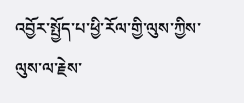འབྱོར་སྤྱོད་པ་ཕྱི་རོལ་གྱི་ལུས་ཀྱིས་ལུས་ལ་རྗེས་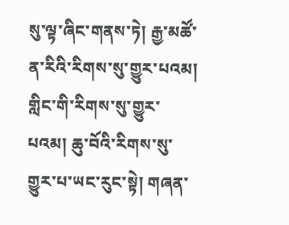སུ་ལྟ་ཞིང་གནས་ཏེ། རྒྱ་མཚོ་ན་རིའི་རིགས་སུ་གྱུར་པའམ། གླིང་གི་རིགས་སུ་གྱུར་པའམ། ཆུ་བོའི་རིགས་སུ་གྱུར་པ་ཡང་རུང་སྟེ། གཞན་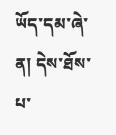ཡོད་དམ་ཞེ་ན། དེས་ཐོས་པ་